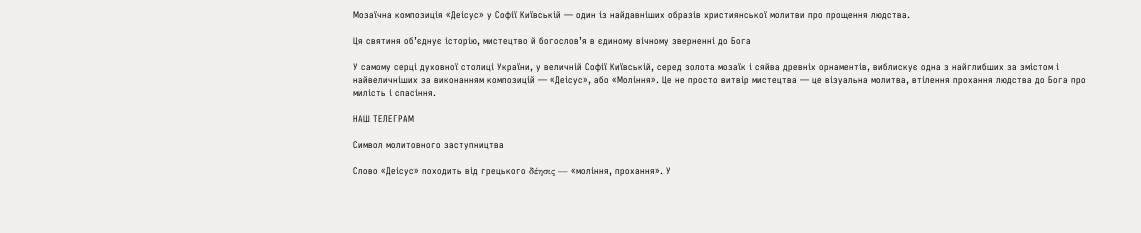Мозаїчна композиція «Деісус» у Софії Київській — один із найдавніших образів християнської молитви про прощення людства.

Ця святиня об’єднує історію, мистецтво й богослов’я в єдиному вічному зверненні до Бога

У самому серці духовної столиці України, у величній Софії Київській, серед золота мозаїк і сяйва древніх орнаментів, виблискує одна з найглибших за змістом і найвеличніших за виконанням композицій — «Деісус», або «Моління». Це не просто витвір мистецтва — це візуальна молитва, втілення прохання людства до Бога про милість і спасіння.

НАШ ТЕЛЕГРАМ

Символ молитовного заступництва

Слово «Деісус» походить від грецького δέησις — «моління, прохання». У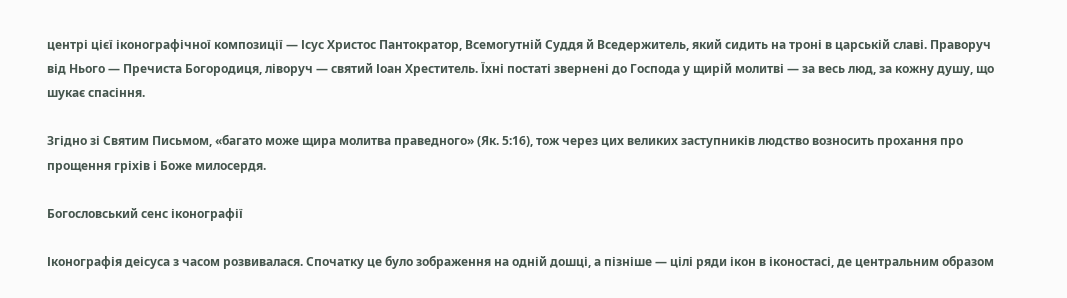центрі цієї іконографічної композиції — Ісус Христос Пантократор, Всемогутній Суддя й Вседержитель, який сидить на троні в царській славі. Праворуч від Нього — Пречиста Богородиця, ліворуч — святий Іоан Хреститель. Їхні постаті звернені до Господа у щирій молитві — за весь люд, за кожну душу, що шукає спасіння.

Згідно зі Святим Письмом, «багато може щира молитва праведного» (Як. 5:16), тож через цих великих заступників людство возносить прохання про прощення гріхів і Боже милосердя.

Богословський сенс іконографії

Іконографія деісуса з часом розвивалася. Спочатку це було зображення на одній дошці, а пізніше — цілі ряди ікон в іконостасі, де центральним образом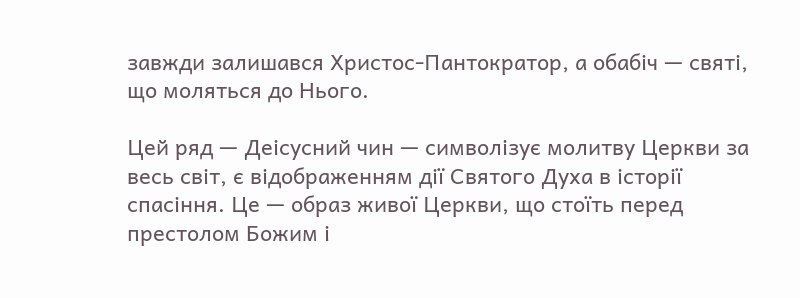завжди залишався Христос-Пантократор, а обабіч — святі, що моляться до Нього.

Цей ряд — Деісусний чин — символізує молитву Церкви за весь світ, є відображенням дії Святого Духа в історії спасіння. Це — образ живої Церкви, що стоїть перед престолом Божим і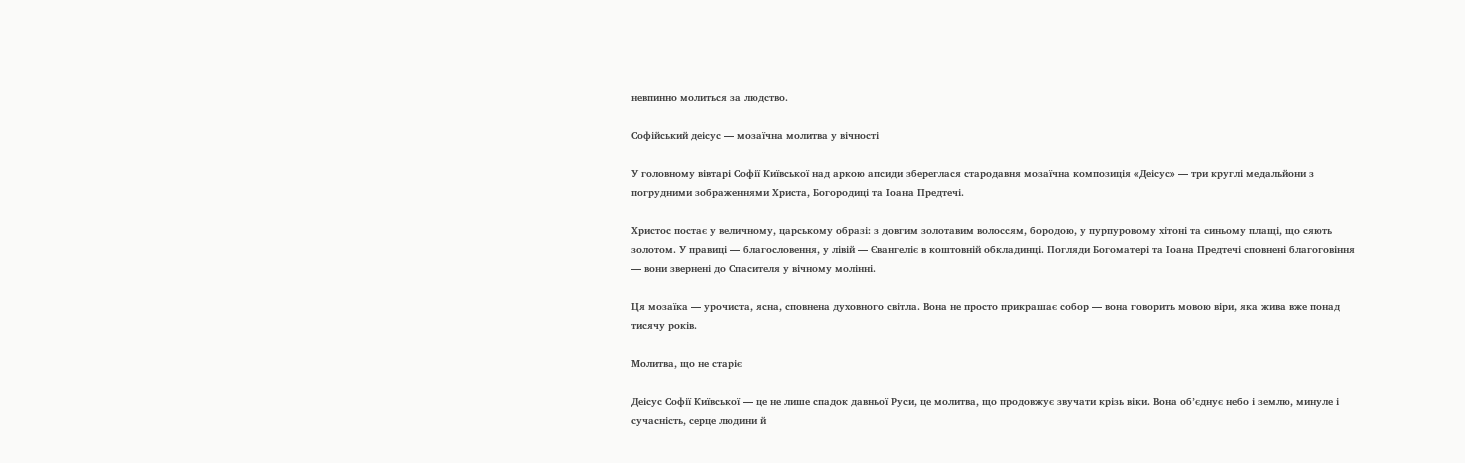невпинно молиться за людство.

Софійський деісус — мозаїчна молитва у вічності

У головному вівтарі Софії Київської над аркою апсиди збереглася стародавня мозаїчна композиція «Деісус» — три круглі медальйони з погрудними зображеннями Христа, Богородиці та Іоана Предтечі.

Христос постає у величному, царському образі: з довгим золотавим волоссям, бородою, у пурпуровому хітоні та синьому плащі, що сяють золотом. У правиці — благословення, у лівій — Євангеліє в коштовній обкладинці. Погляди Богоматері та Іоана Предтечі сповнені благоговіння — вони звернені до Спасителя у вічному молінні.

Ця мозаїка — урочиста, ясна, сповнена духовного світла. Вона не просто прикрашає собор — вона говорить мовою віри, яка жива вже понад тисячу років.

Молитва, що не старіє

Деісус Софії Київської — це не лише спадок давньої Руси, це молитва, що продовжує звучати крізь віки. Вона об’єднує небо і землю, минуле і сучасність, серце людини й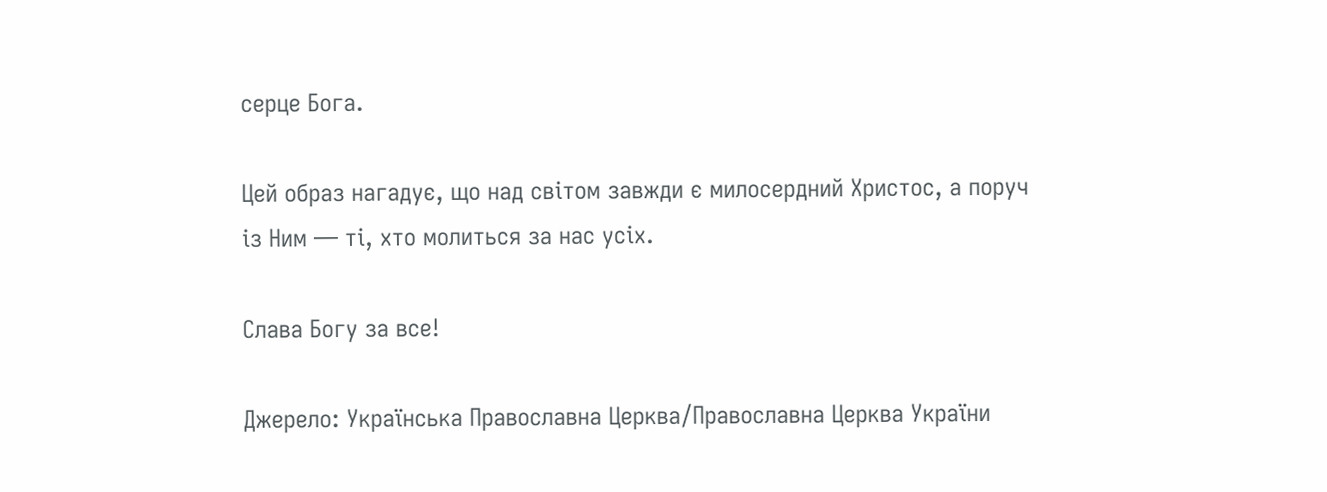серце Бога.

Цей образ нагадує, що над світом завжди є милосердний Христос, а поруч із Ним — ті, хто молиться за нас усіх.

Слава Богу за все!

Джерело: Українська Православна Церква/Православна Церква України